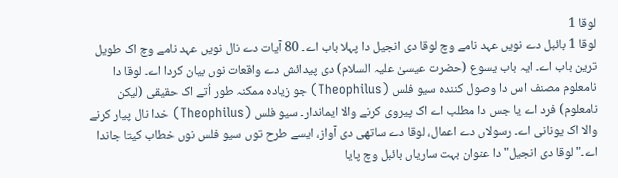لوقا 1
لوقا 1 بائبل دے نويں عہد نامے وچ لوقا دی انجیل دا پہلا باب اے۔ 80 آیات دے نال نويں عہد نامے وچ اک طویل ترین باب اے۔ ایہ باب یسوع (حضرت عیسیٰ علیہ السلام) دی پیدائش دے واقعات نوں بیان کردا اے۔ لوقا دا نامعلوم مصنف اس دا وصول کنندہ سیو فلس (Theophilus) جو زیادہ ممکنہ طور اُتے اک حقیقی (لیکن نامعلوم) فرد اے یا جس دا مطلب اے اک پیروی کرنے والا ایماندار۔ سیو فلس (Theophilus) خدا نال پیار کرنے والا اک یونانی اے۔ رسولاں دے اعمال، لوقا دے ساتھی دی آواز، ايسے طرح توں سیو فلس نوں خطاب کيتا جاندا اے۔"لوقا دی انجیل" دا عنوان بہت ساریاں بائبل وچ پایا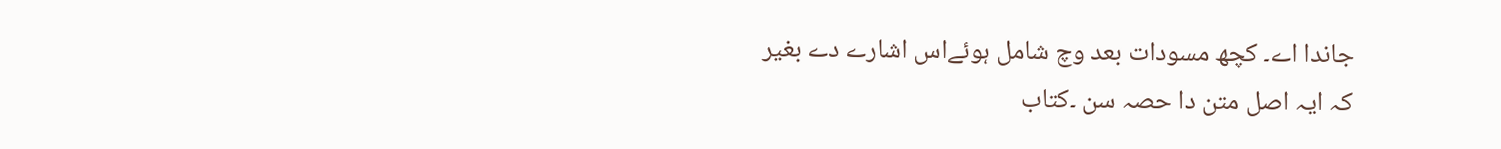جاندا اے۔ کچھ مسودات بعد وچ شامل ہوئےاس اشارے دے بغیر کہ ایہ اصل متن دا حصہ سن ۔کتاب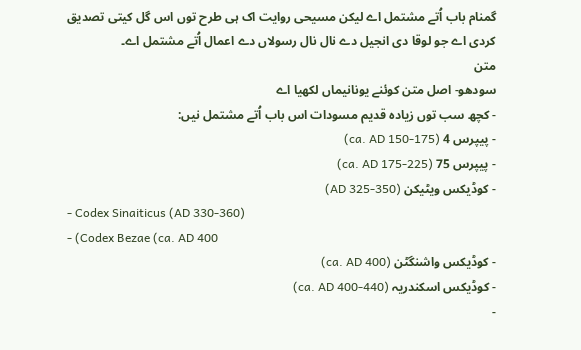گمنام باب اُتے مشتمل اے لیکن مسیحی روایت اک ہی طرح توں اس گل کيتی تصدیق کردی اے جو لوقا دی انجیل دے نال نال رسولاں دے اعمال اُتے مشتمل اے۔
متن
سودھو- اصل متن کوئنے یونانیماں لکھیا اے
- کچھ سب توں زیادہ قدیم مسودات اس باب اُتے مشتمل نيں:
- پیپرس 4 (ca. AD 150-175)
- پیپرس 75 (ca. AD 175-225)
- کوڈیکس ویٹیکن (AD 325-350)
- Codex Sinaiticus (AD 330-360)
- (Codex Bezae (ca. AD 400
- کوڈیکس واشنگٹن (ca. AD 400)
- کوڈیکس اسکندریہ (ca. AD 400-440)
-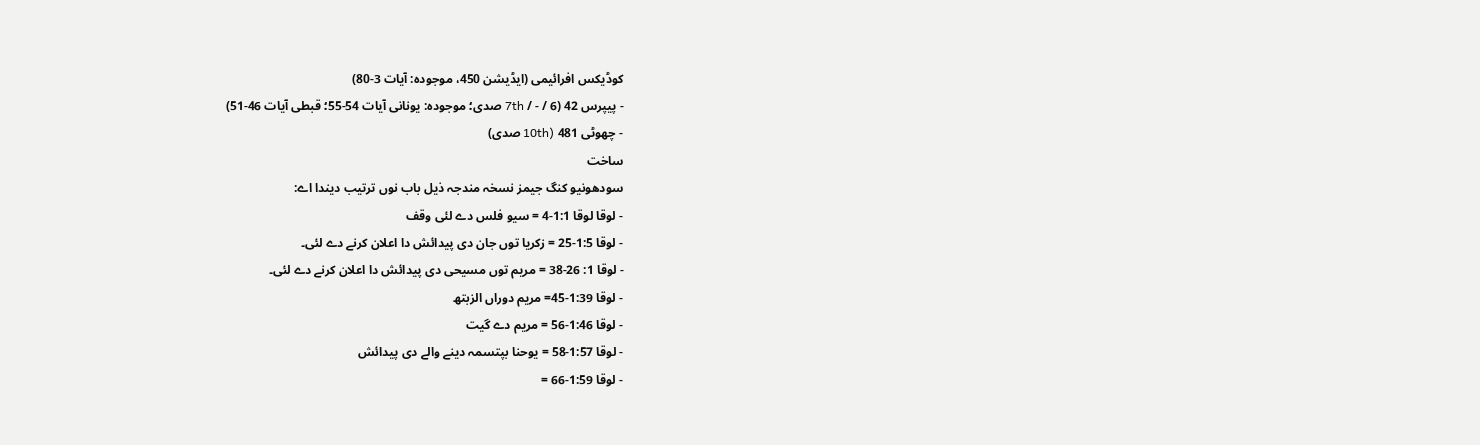کوڈیکس افرائیمی (ایڈیشن 450، موجودہ: آیات 3-80)
- پیپرس 42 (6 / - / 7th صدی؛ موجودہ: یونانی آیات 54-55؛ قبطی آیات 46-51)
- چھوٹی 481 (10th صدی)
ساخت
سودھونیو کنگ جیمز نسخہ مندجہ ذیل باب نوں ترتیب دیندا اے:
- لوقا لوقا 1:1-4 = سیو فلس دے لئی وقف
- لوقا 1:5-25 = زکریا توں جان دی پیدائش دا اعلان کرنے دے لئی۔
- لوقا 1: 26-38 = مریم توں مسیحی دی پیدائش دا اعلان کرنے دے لئی۔
- لوقا 1:39-45= مریم دوراں الزبتھ
- لوقا 1:46-56 = مریم دے گیت
- لوقا 1:57-58 = یوحنا بپتسمہ دینے والے دی پیدائش
- لوقا 1:59-66 =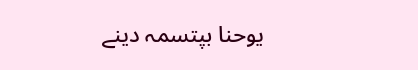یوحنا بپتسمہ دینے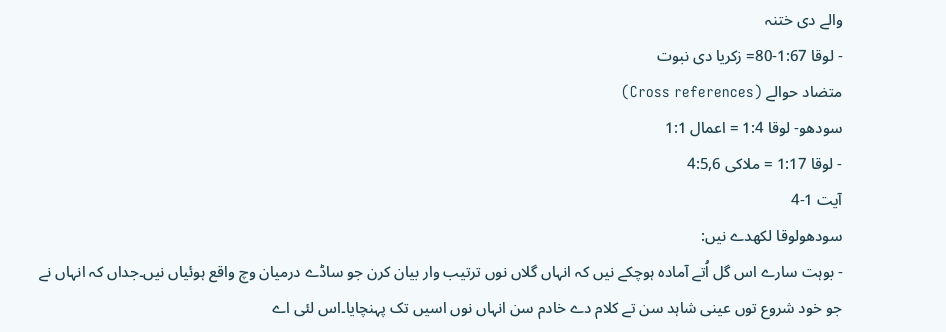والے دی ختنہ
- لوقا 1:67-80= زکریا دی نبوت
متضاد حوالے (Cross references)
سودھو- لوقا 1:4 = اعمال 1:1
- لوقا 1:17 = ملاکی 4:5,6
آیت 1-4
سودھولوقا لکھدے نيں:
- بوہت سارے اس گل اُتے آمادہ ہوچکے نيں کہ انہاں گلاں نوں ترتیب وار بیان کرن جو ساڈے درمیان وچ واقع ہوئیاں نيں۔جداں کہ انہاں نے جو خود شروع توں عینی شاہد سن تے کلام دے خادم سن انہاں نوں اسيں تک پہنچایا۔اس لئی اے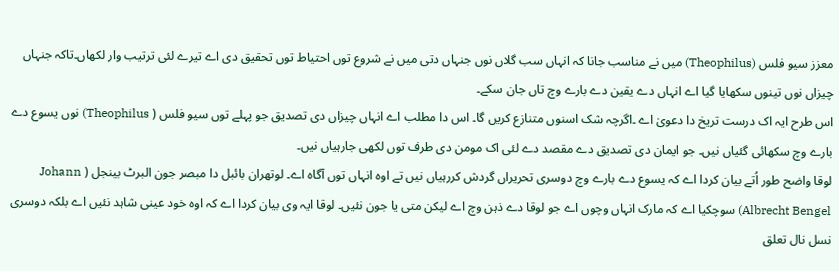معزز سیو فلس (Theophilus) ميں نے مناسب جانا کہ انہاں سب گلاں نوں جنہاں دتی ميں نے شروع توں احتیاط توں تحقیق دی اے تیرے لئی ترتیب وار لکھاں۔تاکہ جنہاں چیزاں نوں تینوں سکھایا گیا اے انہاں دے یقین دے بارے وچ تاں جان سکے۔
اس طرح ایہ اک درست تریخ دا دعویٰ اے ۔اگرچہ شک اسنوں متنازع کريں گا۔ اس دا مطلب اے انہاں چیزاں دی تصدیق جو پہلے توں سیو فلس ( Theophilus) نوں یسوع دے بارے وچ سکھائی گئیاں نيں۔ جو ایمان دی تصدیق دے مقصد دے لئی اک مومن دی طرف توں لکھی جارہیاں نيں۔
لوقا واضح طور اُتے بیان کردا اے کہ یسوع دے بارے وچ دوسری تحریراں گردش کررہیاں نيں تے اوہ انہاں توں آگاہ اے۔ لوتھران بائبل دا مبصر جون البرٹ بینجل ( Johann Albrecht Bengel) سوچکيا اے کہ مارک انہاں وچوں اے جو لوقا دے ذہن وچ اے لیکن متی یا جون نئيں۔ لوقا ایہ وی بیان کردا اے کہ اوہ خود عینی شاہد نئيں اے بلکہ دوسری نسل نال تعلق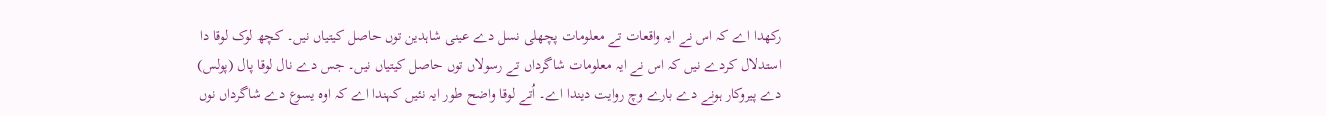رکھدا اے کہ اس نے ایہ واقعات تے معلومات پچھلی نسل دے عینی شاہدین توں حاصل کيتیاں نيں۔ کچھ لوک لوقا دا استدلال کردے نيں کہ اس نے ایہ معلومات شاگرداں تے رسولاں توں حاصل کيتیاں نيں۔ جس دے نال لوقا پال (پولس) دے پیروکار ہونے دے بارے وچ روایت دیندا اے۔ اُتے لوقا واضح طور ایہ نئيں کہندا اے کہ اوہ یسوع دے شاگرداں نوں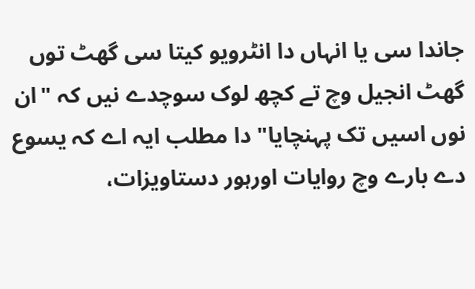جاندا سی یا انہاں دا انٹرویو کيتا سی گھٹ توں گھٹ انجیل وچ تے کچھ لوک سوچدے نيں کہ "ان نوں اسيں تک پہنچایا" دا مطلب ایہ اے کہ یسوع دے بارے وچ روایات اورہور دستاویزات،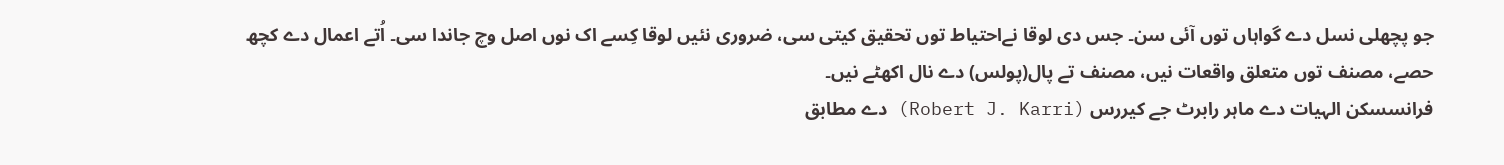جو پچھلی نسل دے گواہاں توں آئی سن۔ جس دی لوقا نےاحتیاط توں تحقیق کيتی سی، ضروری نئيں لوقا کِسے اک نوں اصل وچ جاندا سی۔ اُتے اعمال دے کچھ حصے، مصنف توں متعلق واقعات نيں، مصنف تے پال(پولس) دے نال اکھٹے نيں۔
فرانسسکن الہیات دے ماہر رابرٹ جے کیررس (Robert J. Karri) دے مطابق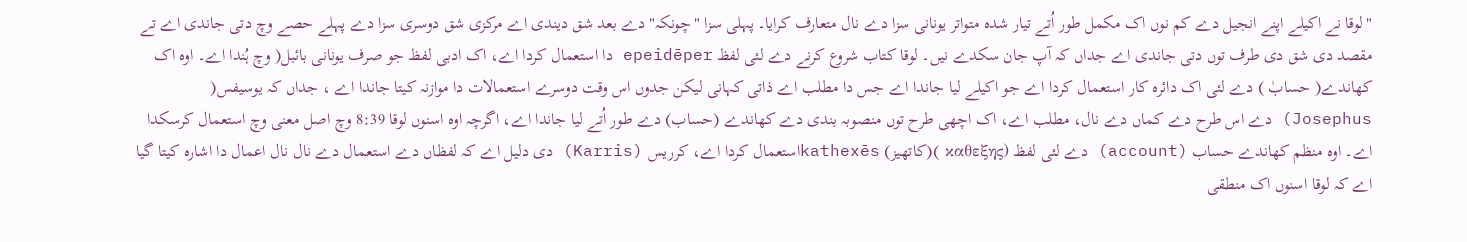"لوقا نے اکیلے اپنے انجیل دے کم نوں اک مکمل طور اُتے تیار شدہ متواتر یونانی سزا دے نال متعارف کرایا۔ پہلی سزا "چونکہ" دے بعد شق دیندی اے مرکزی شق دوسری سزا دے پہلے حصے وچ دتی جاندی اے تے مقصد دی شق دی طرف توں دتی جاندی اے جداں کہ آپ جان سکدے نيں۔ لوقا کتاب شروع کرنے دے لئی لفظ epeidēper دا استعمال کردا اے، اک ادبی لفظ جو صرف یونانی بائبل( وچ ہُندا اے۔ اوہ اک کھاندے( حسابٰ ) دے لئی اک دائرہ کار استعمال کردا اے جو اکیلے لیا جاندا اے جس دا مطلب اے ذاتی کہانی لیکن جدوں اس وقت دوسرے استعمالات دا موازنہ کيتا جاندا اے ، جداں کہ یوسیفس( Josephus) دے اس طرح دے کماں دے نال، مطلب اے، اک اچھی طرح توں منصوبہ بندی دے کھاندے (حساب) دے طور اُتے لیا جاندا اے، اگرچہ اوہ اسنوں لوقا 8:39 وچ اصل معنی وچ استعمال کرسکدا اے۔ اوہ منظم کھاندے حساب (account) دے لئی لفظ (καθεξης )(کاتھیز) kathexēsاستعمال کردا اے، کرریس (Karris) دی دلیل اے کہ لفظاں دے استعمال دے نال نال اعمال دا اشارہ کيتا گیا اے کہ لوقا اسنوں اک منطقی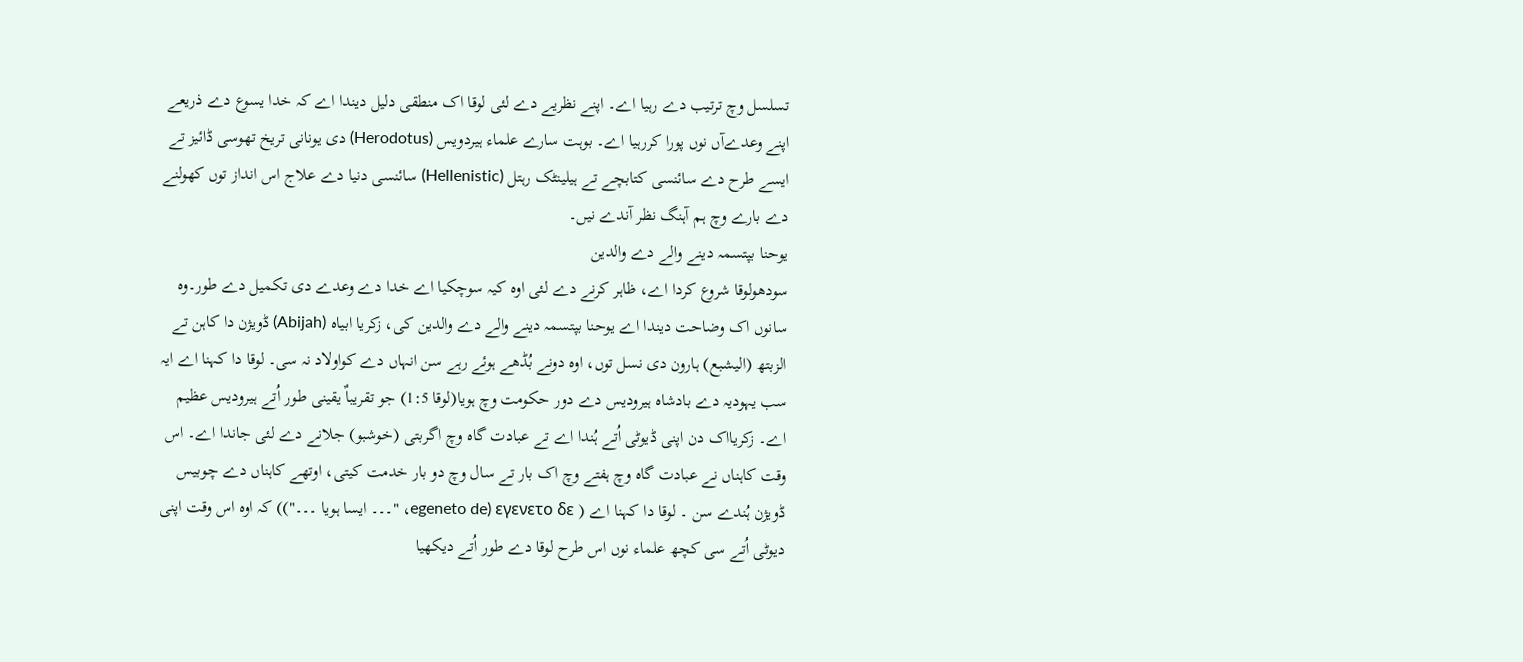تسلسل وچ ترتیب دے رہیا اے۔ اپنے نظریے دے لئی لوقا اک منطقی دلیل دیندا اے کہ خدا یسوع دے ذریعے اپنے وعدےآں نوں پورا کررہیا اے۔ بوہت سارے علماء ہیردویس (Herodotus) دی یونانی تریخ تھوسی ڈائیز تے ايسے طرح دے سائنسی کتابچے تے ہیلینٹک رہتل (Hellenistic) سائنسی دنیا دے علاج اس انداز توں کھولنے دے بارے وچ ہم آہنگ نظر آندے نيں۔
یوحنا بپتسمہ دینے والے دے والدین
سودھولوقا شروع کردا اے، ظاہر کرنے دے لئی اوہ کیہ سوچکيا اے خدا دے وعدے دی تکمیل دے طور۔وہ سانوں اک وضاحت دیندا اے یوحنا بپتسمہ دینے والے دے والدین کی، زکریا ابیاہ (Abijah) ڈویژن دا کاہن تے الزبتھ (الیشبع) ہارون دی نسل توں، اوہ دونے بُڈھے ہوئے رہے سن انہاں دے کواولاد نہ سی۔ لوقا دا کہنا اے ایہ سب یہودیہ دے بادشاہ ہیرودیس دے دور حکومت وچ ہويا(لوقا 1:5) جو تقریباٌ یقینی طور اُتے ہیرودیس عظیم اے۔ زکریااک دن اپنی ڈیوٹی اُتے ہُندا اے تے عبادت گاہ وچ اگربتی (خوشبو) جلانے دے لئی جاندا اے۔ اس وقت کاہناں نے عبادت گاہ وچ ہفتے وچ اک بار تے سال وچ دو بار خدمت کيتی، اوتھے کاہناں دے چوبیس ڈویژن ہُندے سن ۔ لوقا دا کہنا اے ( εγενετο δε (egeneto de، "۔۔۔ ایسا ہويا ۔۔۔")) کہ اوہ اس وقت اپنی دیوٹی اُتے سی کچھ علماء نوں اس طرح لوقا دے طور اُتے دیکھیا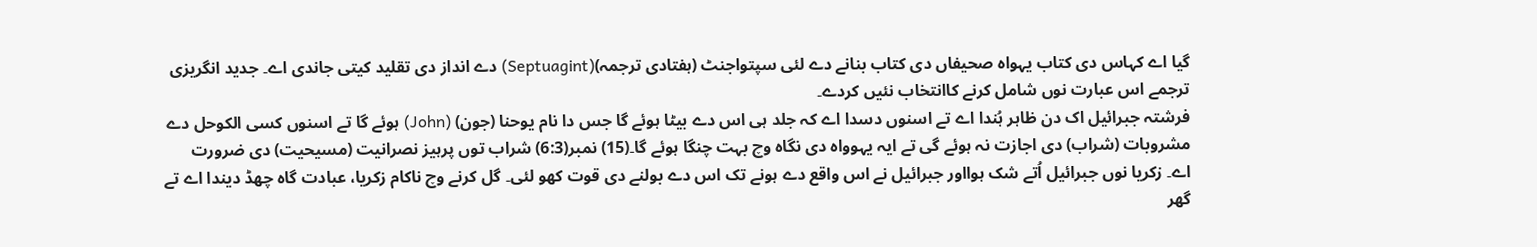گیا اے کہاس دی کتاب یہواہ صحیفاں دی کتاب بنانے دے لئی سپتواجنٹ (ہفتادی ترجمہ)(Septuagint) دے انداز دی تقلید کيتی جاندی اے۔ جدید انگریزی ترجمے اس عبارت نوں شامل کرنے کاانتخاب نئيں کردے۔
فرشتہ جبرائیل اک دن ظاہر ہُندا اے تے اسنوں دسدا اے کہ جلد ہی اس دے بیٹا ہوئے گا جس دا نام یوحنا (جون) (John) ہوئے گا تے اسنوں کسی الکوحل دے مشروبات (شراب) دی اجازت نہ ہوئے گی تے ایہ یہوواہ دی نگاہ وچ بہت چنگا ہوئے گا۔(15) نمبر(6:3) شراب توں پرہیز نصرانیت (مسیحیت) دی ضرورت اے۔ زکریا نوں جبرائیل اُتے شک ہوااور جبرائیل نے اس واقع دے ہونے تک اس دے بولنے دی قوت کھو لئی۔ گل کرنے وچ ناکام زکریا، عبادت گاہ چھڈ دیندا اے تے گھر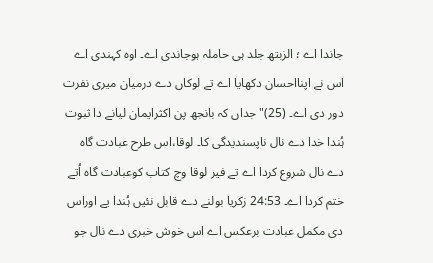جاندا اے ؛ الزبتھ جلد ہی حاملہ ہوجاندی اے۔ اوہ کہندی اے اس نے اپنااحسان دکھایا اے تے لوکاں دے درمیان میری نفرت دور دی اے۔ (25)" جداں کہ بانجھ پن اکثرایمان لیانے دا ثبوت ہُندا خدا دے نال ناپسندیدگی کا۔ لوقا،اس طرح عبادت گاہ دے نال شروع کردا اے تے فیر لوقا وچ کتاب کوعبادت گاہ اُتے ختم کردا اے۔ 24:53 زکریا بولنے دے قابل نئيں ہُندا یے اوراس دی مکمل عبادت برعکس اے اس خوش خبری دے نال جو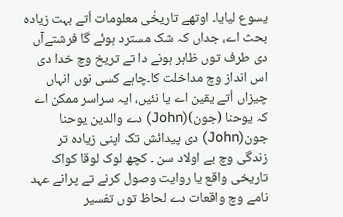یسوع لیایا۔ اوتھے تاریخٰی معلومات اُتے بہت زیادہ بحث اے، جداں کہ شک مسترد ہوئے گا فرشتےآں دی طرف توں ظاہر ہونے دا تے تریخ وچ خدا دی اس انداز وچ مداخلت کا۔چاہے کسی نوں انہاں چیزاں اُتے یقین اے یا نئيں، ایہ سراسر ممکن اے کہ یوحنا (جون)(John) دے والدین یوحنا جون(John) دی پیدائش تک اپنی زیادہ تر زندگی وچ بے اولاد سن ۔ کچھ لوک لوقا کواک تاریخی واقع یا روایت وصول کرنے تے پرانے عہد نامے وچ واقعات دے لحاظ توں تفسیر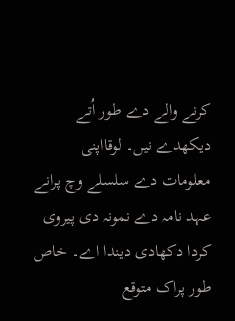کرنے والے دے طور اُتے دیکھدے نيں۔ لوقااپنی معلومات دے سلسلے وچ پرانے عہد نامہ دے نمونہ دی پیروی کردا دکھادی دیندا اے۔ خاص طور پراک متوقع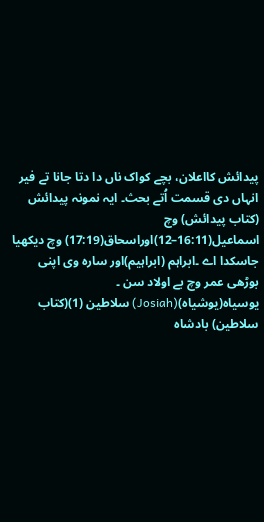پیدائش کااعلان، بچے کواک ناں دا دتا جانا تے فیر انہاں دی قسمت اُتے بحث۔ ایہ نمونہ پیدائش (کتاب پیدائش) وچ اسماعیل(16:11–12)اوراسحاق(17:19) وچ دیکھیا جاسکدا اے ۔ابراہم (ابراہیم)اور سارہ وی اپنی بوڑھی عمر وچ بے اولاد سن ۔ یوسیاہ(یوشیاہ)(Josiah) سلاطین (1)(کتاب سلاطین) بادشاہ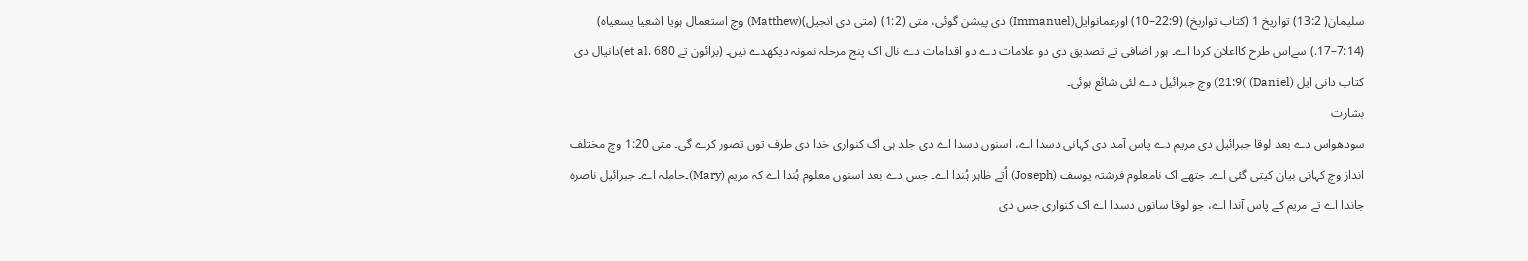سلیمان( 13:2) تواریخ 1 (کتاب تواریخ) (22:9–10) اورعمانوایل(Immanuel) دی پیشن گوئی، متی (1:2) (متی دی انجیل)(Matthew) وچ استعمال ہويا اشعیا یسعیاہ) (7:14–17.) سےاس طرح کااعلان کردا اے۔ ہور اضافی تے تصدیق دی دو علامات دے دو اقدامات دے نال اک پنج مرحلہ نمونہ دیکھدے نيں۔ (برائون تے et al. 680)دانیال دی کتاب دانی ایل (Daniel) )21:9) وچ جبرائیل دے لئی شائع ہوئی۔
بشارت
سودھواس دے بعد لوقا جبرائیل دی مریم دے پاس آمد دی کہانی دسدا اے، اسنوں دسدا اے دی جلد ہی اک کنواری خدا دی طرف توں تصور کرے گی۔ متی 1:20 وچ مختلف انداز وچ کہانی بیان کيتی گئی اے۔ جتھے اک نامعلوم فرشتہ یوسف (Joseph) اُتے ظاہر ہُندا اے۔ جس دے بعد اسنوں معلوم ہُندا اے کہ مریم (Mary)۔حاملہ اے۔ جبرائیل ناصرہ جاندا اے تے مریم کے پاس آندا اے، جو لوقا سانوں دسدا اے اک کنواری جس دی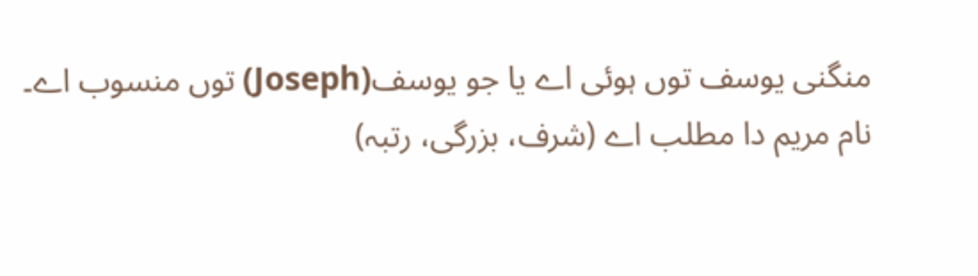منگنی یوسف توں ہوئی اے یا جو یوسف(Joseph) توں منسوب اے۔ نام مریم دا مطلب اے (شرف، بزرگی، رتبہ)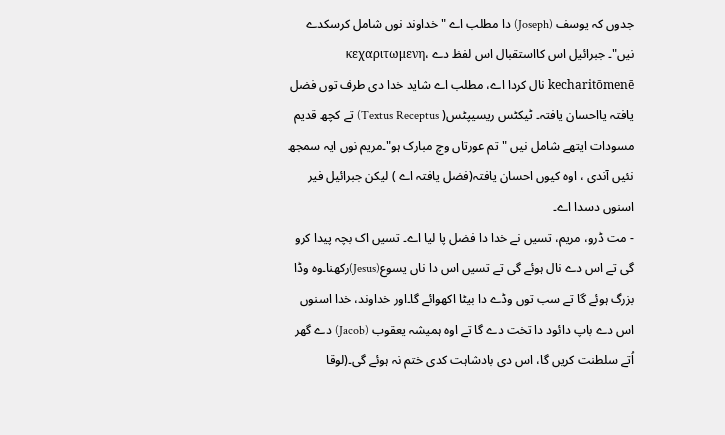جدوں کہ یوسف (Joseph) دا مطلب اے "خداوند نوں شامل کرسکدے نيں"۔ جبرائیل اس کااستقبال اس لفظ دے κεχαριτωμενη، kecharitōmenē نال کردا اے، مطلب اے شاید خدا دی طرف توں فضل یافتہ یااحسان یافتہ۔ ٹیکٹس ریسیپٹس( Textus Receptus) تے کچھ قدیم مسودات ایتھے شامل نيں "تم عورتاں وچ مبارک ہو"۔مریم نوں ایہ سمجھ نئيں آندی ، اوہ کیوں احسان یافتہ(فضل یافتہ اے ) لیکن جبرائیل فیر اسنوں دسدا اے۔
- مت ڈرو، مریم، تسيں نے خدا دا فضل پا لیا اے۔ تسيں اک بچہ پیدا کرو گی تے اس دے نال ہوئے گی تے تسيں اس دا ناں یسوع(Jesus)رکھنا۔وہ وڈا بزرگ ہوئے گا تے سب توں وڈے دا بیٹا اکھوائے گا۔اور خداوند، خدا اسنوں اس دے باپ دائود دا تخت دے گا تے اوہ ہمیشہ یعقوب (Jacob) دے گھر اُتے سلطنت کريں گا، اس دی بادشاہت کدی ختم نہ ہوئے گی۔(لوقا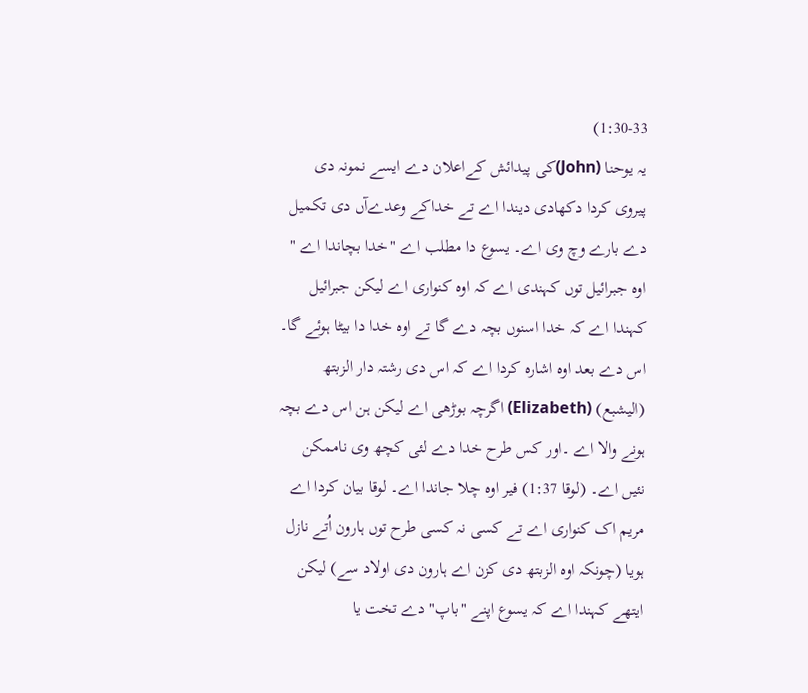1:30-33)
یہ یوحنا (John)کی پیدائش کےاعلان دے ايسے نمونہ دی پیروی کردا دکھادی دیندا اے تے خداکے وعدےآں دی تکمیل دے بارے وچ وی اے۔ یسوع دا مطلب اے "خدا بچاندا اے " اوہ جبرائیل توں کہندی اے کہ اوہ کنواری اے لیکن جبرائیل کہندا اے کہ خدا اسنوں بچہ دے گا تے اوہ خدا دا بیٹا ہوئے گا۔ اس دے بعد اوہ اشارہ کردا اے کہ اس دی رشتہ دار الزبتھ (الیشبع) (Elizabeth) اگرچہ بوڑھی اے لیکن ہن اس دے بچہ ہونے والا اے ۔اور کس طرح خدا دے لئی کچھ وی ناممکن نئيں اے۔ (لوقا 1:37) فیر اوہ چلا جاندا اے۔ لوقا بیان کردا اے مریم اک کنواری اے تے کسی نہ کسی طرح توں ہارون اُتے نازل ہويا (چونکہ اوہ الزبتھ دی کزن اے ہارون دی اولاد سے) لیکن ایتھے کہندا اے کہ یسوع اپنے "باپ" دے تخت یا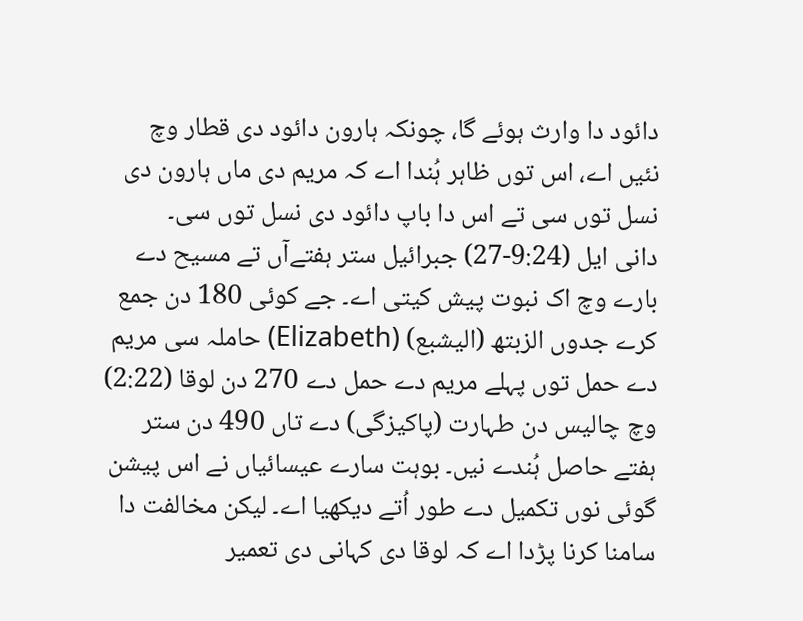دائود دا وارث ہوئے گا، چونکہ ہارون دائود دی قطار وچ نئيں اے، اس توں ظاہر ہُندا اے کہ مریم دی ماں ہارون دی نسل توں سی تے اس دا باپ دائود دی نسل توں سی۔
دانی ایل (9:24-27) جبرائیل ستر ہفتےآں تے مسیح دے بارے وچ اک نبوت پیش کيتی اے۔ جے کوئی 180 دن جمع کرے جدوں الزبتھ (الیشبع) (Elizabeth) حاملہ سی مریم دے حمل توں پہلے مریم دے حمل دے 270 دن لوقا (2:22) وچ چالیس دن طہارت (پاکیزگی) دے تاں 490 دن ستر ہفتے حاصل ہُندے نيں۔ بوہت سارے عیسائیاں نے اس پیشن گوئی نوں تکمیل دے طور اُتے دیکھیا اے۔ لیکن مخالفت دا سامنا کرنا پڑدا اے کہ لوقا دی کہانی دی تعمیر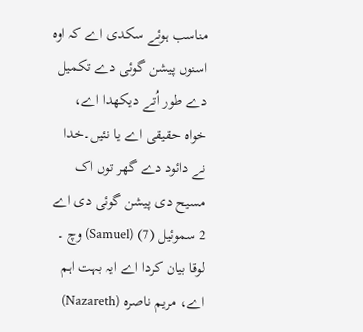مناسب ہوئے سکدی اے کہ اوہ اسنوں پیشن گوئی دے تکمیل دے طور اُتے دیکھدا اے، خواہ حقیقی اے یا نئيں۔خدا نے دائود دے گھر توں اک مسیح دی پیشن گوئی دی اے 2 سموئیل (7) (Samuel) وچ ۔
لوقا بیان کردا اے ایہ بہت اہم اے، مریم ناصرہ (Nazareth)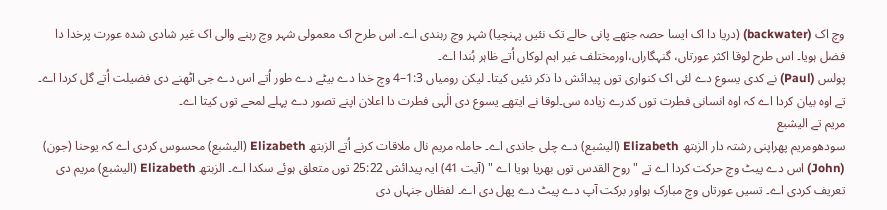وچ اک (backwater) (دریا دا اک ایسا حصہ جتھے پانی حالے تک نئيں پہنچیا) شہر وچ رہندی اے۔ اس طرح اک معمولی شہر وچ رہنے والی اک غیر شادی شدہ عورت پرخدا دا فضل ہويا۔ اس طرح لوقا اکثر عورتاں، گنہگاراں،اورمختلف غیر اہم لوکاں اُتے ظاہر ہُندا اے۔
پولس (Paul) نے کدی یسوع دے لئی اک کنواری توں پیدائش دا ذکر نئيں کيتا۔ لیکن رومیاں 1:3–4 وچ خدا دے بیٹے دے طور اُتے اس دے جی اٹھنے دی فضیلت اُتے گل کردا اے۔ تے اوہ بیان کردا اے کہ اوہ انسانی فطرت توں کدرے زیادہ سی۔لوقا نے ایتھے یسوع دی الٰہی فطرت دا اعلان اپنے تصور دے پہلے لمحے توں کيتا اے۔
مریم تے الیشبع
سودھومریم پھراپنی رشتہ دار الزبتھ Elizabeth (الیشبع) دے چلی جاندی اے۔ حاملہ مریم نال ملاقات کرنے اُتے الزبتھ Elizabeth (الیشبع) محسوس کردی اے کہ یوحنا (جون) (John) اس دے پیٹ وچ حرکت کردا اے تے "روح القدس توں بھریا ہويا اے " (آیت 41) ایہ پیدائش 25:22 توں متعلق ہوئے سکدا اے۔ الزبتھ Elizabeth (الیشبع) مریم دی تعریف کردی اے۔ تسيں عورتاں وچ مبارک ہواور برکت آپ دے پیٹ دے پھل دی اے۔ لفظاں جنہاں دی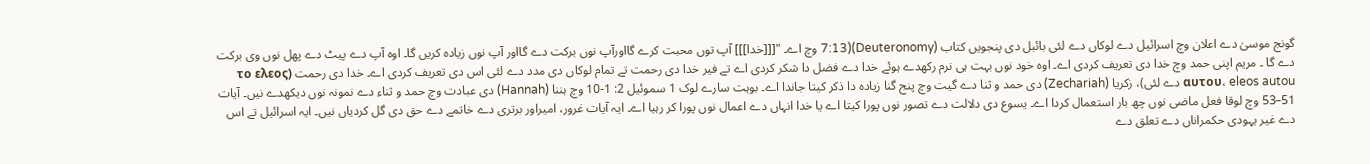گونج موسیٰ دے اعلان وچ اسرائیل دے لوکاں دے لئی بائبل دی پنجويں کتاب (Deuteronomy)(7:13 وچ اے۔ "[[[خدا]]] آپ توں محبت کرے گااورآپ نوں برکت دے گااور آپ نوں زیادہ کريں گا۔ اوہ آپ دے پیٹ دے پھل نوں وی برکت دے گا ۔ مریم اپنی حمد وچ خدا دی تعریف کردی اے۔ اوہ خود نوں بہت ہی نرم رکھدے ہوئے خدا دے فضل دا شکر کردی اے تے فیر خدا دی رحمت تے تمام لوکاں دی مدد دے لئی اس دی تعریف کردی اے۔ خدا دی رحمت (το ελεος αυτου، eleos autou دے لئی)، زکریا (Zechariah) دی حمد و ثنا دے گیت وچ پنج گنا زیادہ دا ذکر کيتا جاندا اے۔ بوہت سارے لوک 1 سموئیل 2: 1-10 وچ ہننا (Hannah) دی عبادت وچ حمد و ثناء دے نمونہ نوں دیکھدے نيں۔ آیات 51–53 وچ لوقا فعل ماضی نوں چھ بار استعمال کردا اے۔ یسوع دی دلالت دے تصور نوں پورا کيتا اے یا خدا انہاں دے اعمال نوں پورا کر رہیا اے۔ ایہ آیات غرور، امیراور برتری دے خاتمے دے حق دی گل کردیاں نيں۔ ایہ اسرائیل تے اس دے غیر یہودی حکمراناں دے تعلق دے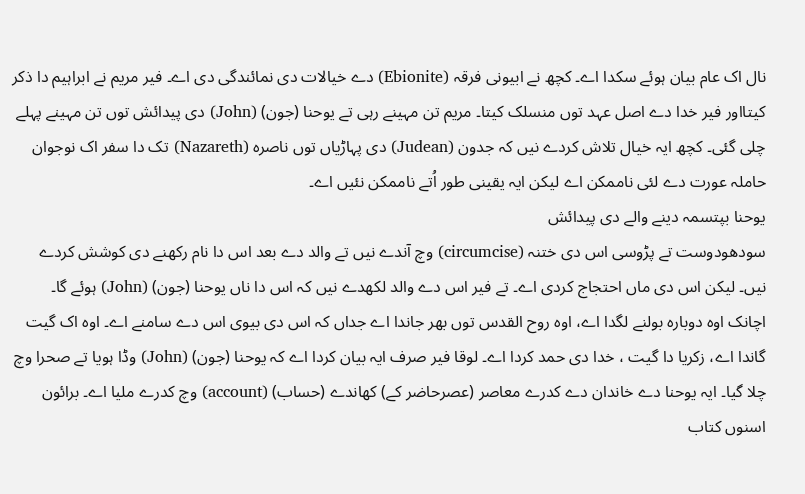نال اک عام بیان ہوئے سکدا اے۔ کچھ نے ابیونی فرقہ (Ebionite) دے خیالات دی نمائندگی دی اے۔ فیر مریم نے ابراہیم دا ذکر کيتااور فیر خدا دے اصل عہد توں منسلک کيتا۔ مریم تن مہینے رہی تے یوحنا (جون) (John) دی پیدائش توں تن مہینے پہلے چلی گئی۔ کچھ ایہ خیال تلاش کردے نيں کہ جدون (Judean) دی پہاڑیاں توں ناصرہ (Nazareth) تک دا سفر اک نوجوان حاملہ عورت دے لئی ناممکن اے لیکن ایہ یقینی طور اُتے ناممکن نئيں اے۔
یوحنا بپتسمہ دینے والے دی پیدائش
سودھودوست تے پڑوسی اس دی ختنہ (circumcise) وچ آندے نيں تے والد دے بعد اس دا نام رکھنے دی کوشش کردے نيں۔ لیکن اس دی ماں احتجاج کردی اے۔ تے فیر اس دے والد لکھدے نيں کہ اس دا ناں یوحنا (جون) (John) ہوئے گا۔ اچانک اوہ دوبارہ بولنے لگدا اے، اوہ روح القدس توں بھر جاندا اے جداں کہ اس دی بیوی اس دے سامنے اے۔ اوہ اک گیت گاندا اے، زکریا دا گیت ، خدا دی حمد کردا اے۔ لوقا فیر صرف ایہ بیان کردا اے کہ یوحنا (جون) (John) وڈا ہويا تے صحرا وچ چلا گیا۔ ایہ یوحنا دے خاندان دے کدرے معاصر (عصرحاضر کے) کھاندے (حساب) (account) وچ کدرے ملیا اے۔ برائون اسنوں کتاب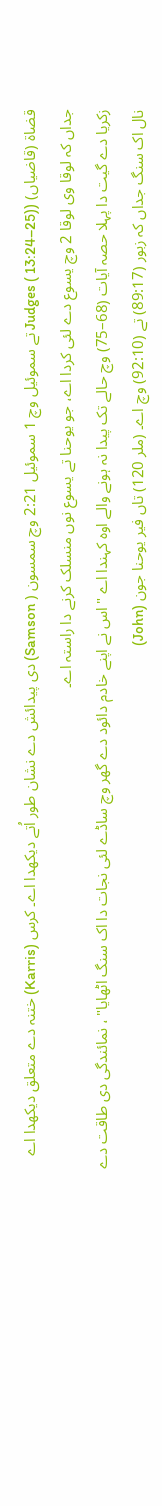قضاۃ (قاضیاں) (Judges ( 13:24–25) تے سموئیل وچ 1 سموئیل 2:21 وچ سمسون ( Samson) دی پیدائش دے نشان طور اُتے دیکھدا اے۔ کرس (Karris) ختنہ دے متعلق دیکھدا اے جداں کہ لوقا وی لوقا 2 وچ یسوع دے لئی کردا اے، جو یوحنا تے یسوع نوں منسلک کرنے دا راستہ اے۔
زکریا دے گیت دا پہلا حصہ آیات (68–75) وچ حالے تک پیدا نہ ہونے والے اوہ کہندا اے "اس نے اپنے خادم دائود دے گھر وچ ساڈے لئی نجات دا اک سنگ اٹھایا" ، نمائندگی دی طاقت دے نال اک سنگ جداں کہ زبور (89:17) تے (92:10) وچ اے۔ (ملر 120) تاں فیر یوحنا جون (John)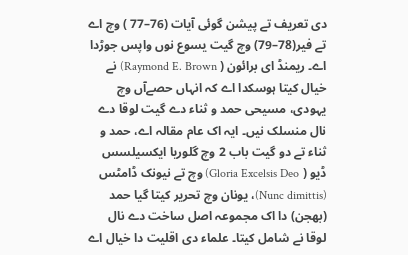دی تعریف تے پیشن گوئی آیات (76–77 ) وچ اے تے فیر(78–79) وچ گیت یسوع نوں واپس جوڑدا اے۔ ریمنڈ ای برائون ( Raymond E. Brown) نے خیال کيتا ہوسکدا اے کہ انہاں حصےآں وچ یہودی، مسیحی حمد و ثناء دے گیت لوقا دے نال منسلک نيں۔ ایہ اک عام مقالہ اے، حمد و ثناء تے دو گیت باب 2 وچ گلوریا ایکسیلسس ڈیو ( Gloria Excelsis Deo) وچ تے نیونک ڈامٹس (Nunc dimittis)، یونان وچ تحریر کيتا گیا حمد (بھجن) دا اک مجموعہ اصل ساخت دے نال لوقا نے شامل کيتا۔ علماء دی اقلیت دا خیال اے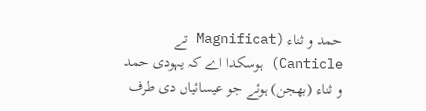حمد و ثناء (Magnificat تے Canticle) ہوسکدا اے کہ یہودی حمد و ثناء (بھجن) ہوئے جو عیسائیاں دی طرف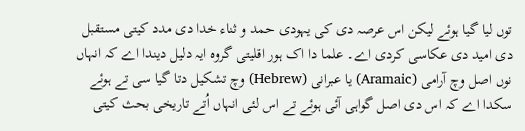توں لیا گیا ہوئے لیکن اس عرصہ دی کی یہودی حمد و ثناء خدا دی مدد کيتی مستقبل دی امید دی عکاسی کردی اے۔ علما دا اک ہور اقليتی گروہ ایہ دلیل دیندا اے کہ انہاں نوں اصل وچ آرامی (Aramaic) یا عبرانی (Hebrew) وچ تشکیل دتا گیا سی تے ہوئے سکدا اے کہ اس دی اصل گواہی آئی ہوئے تے اس لئی انہاں اُتے تاریخی بحث کيتی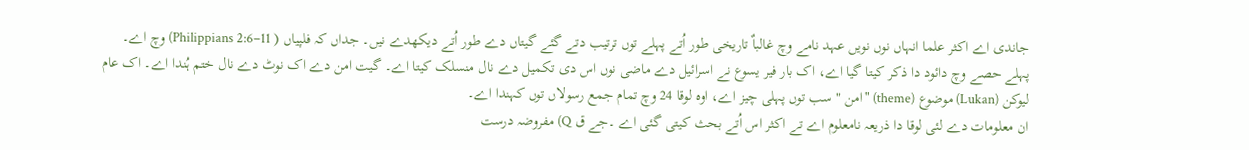جاندی اے اکثر علما انہاں نوں نويں عہد نامے وچ غالباٌ تاریخی طور اُتے پہلے توں ترتیب دتے گئے گیتاں دے طور اُتے دیکھدے نيں۔ جداں کہ فلپیاں ( Philippians 2:6–11) وچ اے۔ پہلے حصے وچ دائود دا ذکر کيتا گیا اے، اک بار فیر یسوع نے اسرائیل دے ماضی نوں اس دی تکمیل دے نال منسلک کيتا اے۔ گیت امن دے اک نوٹ دے نال ختم ہُندا اے۔ اک عام لیوکن (Lukan) موضوع (theme) " امن " سب توں پہلی چیز اے، اوہ لوقا 24 وچ تمام جمع رسولاں توں کہندا اے۔
ان معلومات دے لئی لوقا دا ذریعہ نامعلوم اے تے اکثر اس اُتے بحث کيتی گئی اے ۔جے ق Q) مفروضہ درست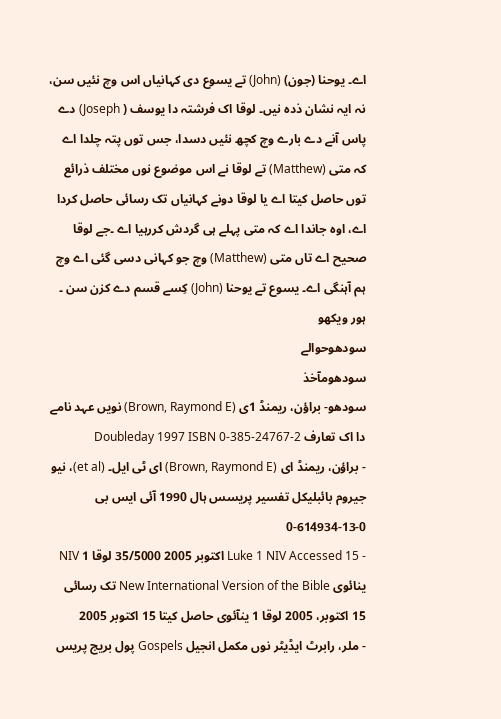اے۔ یوحنا (جون) (John) تے یسوع دی کہانیاں اس وچ نئيں سن، نہ ایہ نشان ذدہ نيں۔ لوقا اک فرشتہ دا یوسف ( Joseph) دے پاس آنے دے بارے وچ کچھ نئيں دسدا، جس توں پتہ چلدا اے کہ متی (Matthew) تے لوقا نے اس موضوع نوں مختلف ذرائع توں حاصل کيتا اے یا لوقا دونے کہانیاں تک رسائی حاصل کردا اے، اوہ جاندا اے کہ متی پہلے ہی گردش کررہیا اے ۔جے لوقا صحیح اے تاں متی (Matthew) وچ جو کہانی دسی گئی اے وچ ہم آہنگی اے۔ یسوع تے یوحنا (John) کِسے قسم دے کزن سن ۔
ہور ویکھو
سودھوحوالے
سودھومآخذ
سودھو- براؤن، ریمنڈ 1ی (Brown, Raymond E) نويں عہد نامے دا اک تعارف Doubleday 1997 ISBN 0-385-24767-2
- براؤن، ریمنڈ ای (Brown, Raymond E) ای ٹی ایل۔ (et al)، نیو جیروم بائبلیکل تفسیر پریسس ہال 1990 آئی ایس بی 0-13-614934-0
- Luke 1 NIV Accessed 15 اکتوبر 2005 35/5000 لوقا 1 NIV ینائوی New International Version of the Bible تک رسائی 15 اکتوبر، 2005 لوقا 1 ینآئوی حاصل کيتا 15 اکتوبر 2005
- ملر، رابرٹ ایڈیٹر نوں مکمل انجیل Gospels پول بریج پریس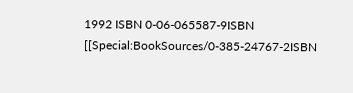1992 ISBN 0-06-065587-9ISBN [[Special:BookSources/0-385-24767-2ISBN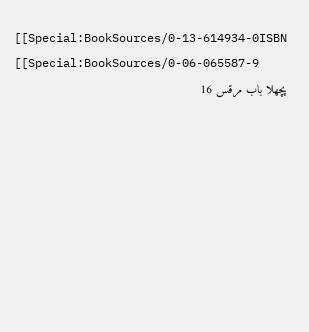[[Special:BookSources/0-13-614934-0ISBN [[Special:BookSources/0-06-065587-9
پچھلا باب مرقس 16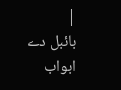|
بائبل دے ابواب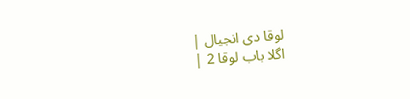لوقا دی انجیال |
اگلا باب لوقا 2 |